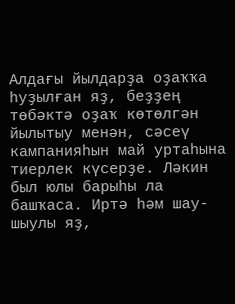Алдағы йылдарҙа оҙаҡҡа һуҙылған яҙ, беҙҙең төбәктә оҙаҡ көтөлгән йылытыу менән, сәсеү кампанияһын май уртаһына тиерлек күсерҙе. Ләкин был юлы барыһы ла башҡаса. Иртә hәм шау-шыулы яҙ,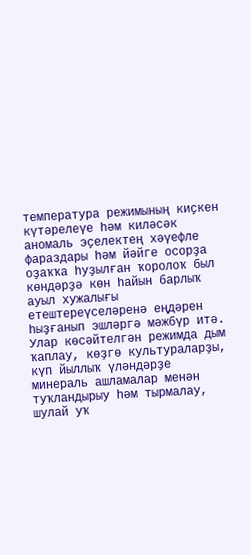температура режимының киҫкен күтәрелеүе hәм киләсәк аномаль эҫелектең хәүефле фараздары hәм йәйге осорҙа оҙаҡҡа һуҙылған ҡоролоҡ был көндәрҙә көн һайын барлыҡ ауыл хужалығы етештереүселәренә еңдәрен һыҙғанып эшләргә мәжбүр итә. Улар көсәйтелгән режимда дым ҡаплау, көҙгө культураларҙы, күп йыллыҡ үләндәрҙе минераль ашламалар менән туҡландырыу hәм тырмалау, шулай уҡ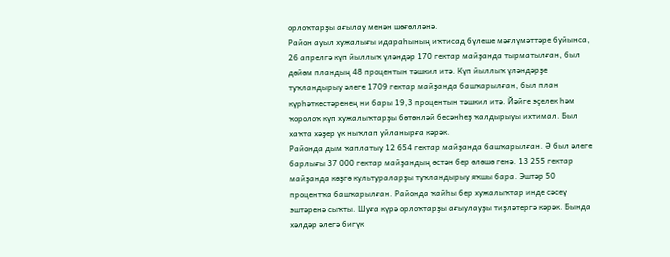орлоҡтарҙы ағылау менән шөғөлләнә.
Район ауыл хужалығы идараһының иҡтисад бүлеше мәғлүмәттәре буйынса, 26 апрелгә күп йыллыҡ үләндәр 170 гектар майҙанда тырматылған, был дөйөм пландың 48 процентын тәшкил итә. Күп йыллыҡ үләндәрҙе туҡландырыу әлегe 1709 гектар майҙанда башҡарылған, был план күрһәткестәренең ни бары 19,3 процентын тәшкил итә. Йәйге эҫелек hәм ҡоролоҡ күп хужалыҡтарҙы бөтөнләй бесәнһеҙ ҡалдырыуы ихтимал. Был хаҡта хәҙер үк ныҡлап уйланырға кәрәк.
Районда дым ҡаплатыу 12 654 гектар майҙанда башҡарылған. Ә был әлегe барлығы 37 000 гектар майҙандың өстән бер өлөшө генә. 13 255 гектар майҙанда көҙгө культураларҙы туҡландырыу яҡшы бара. Эштәр 50 процентҡа башҡарылған. Районда ҡайһы бер хужалыҡтар инде сәсеү эштәренә сыҡты. Шуға күрә орлоҡтарҙы ағыулауҙы тиҙләтергә кәрәк. Бында хәлдәр әлегә бигүк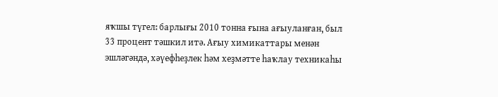яҡшы түгел: барлығы 2010 тонна ғына ағыуланған, был 33 процент тәшкил итә. Ағыу химикаттары менән эшләгәндә, хәүефһеҙлек hәм хеҙмәтте һаҡлау техникаһы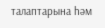талаптарына hәм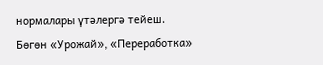нормалары үтәлергә тейеш. Бөгөн «Урожай», «Переработка»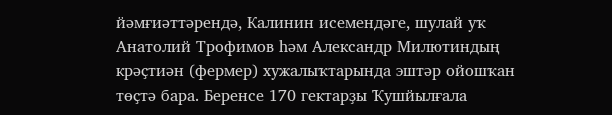йәмғиәттәрендә, Калинин исемендәге, шулай уҡ Анатолий Трофимов hәм Александр Милютиндың крәҫтиән (фермер) хужалыҡтарында эштәр ойошҡан төҫтә бара. Беренсе 170 гектарҙы Ҡушйылғала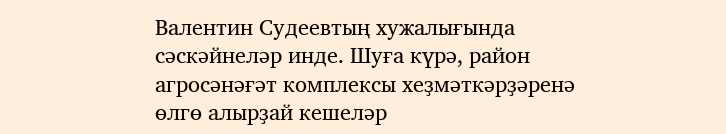Валентин Судеевтың хужалығында сәскәйнеләр инде. Шуға күрә, район агросәнәғәт комплексы хеҙмәткәрҙәренә өлгө алырҙай кешеләр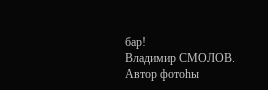бар!
Владимир СМОЛОВ.
Автор фотоһы